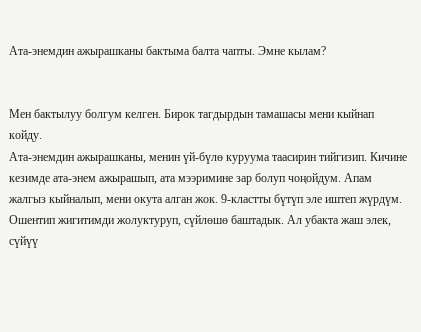Ата-энемдин ажырашканы бактыма балта чапты. Эмне кылам?


Мен бактылуу болгум келген. Бирок тагдырдын тамашасы мени кыйнап койду.
Ата-энемдин ажырашканы, менин үй-бүлө куруума таасирин тийгизип. Кичине кезимде ата-энем ажырашып, ата мээримине зар болуп чоңойдум. Апам жалгыз кыйналып, мени окута алган жок. 9-кластты бүтүп эле иштеп жүрдүм. Ошентип жигитимди жолуктуруп, сүйлөшө баштадык. Ал убакта жаш элек, сүйүү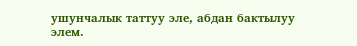ушунчалык таттуу эле, абдан бактылуу элем.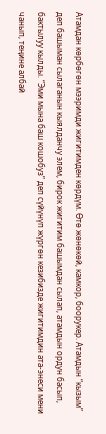Атамдан көрбөгөн мээримди жигитимден көрдүм. Өтө жөнөкөй, камкор, боорукер. Атамдын “кызым” деп башыман сылаганын кыялданчу элем, бирок жигитим башымдан сылап, атамдын ордун басып, бактылуу кылды. “Эми мына баш кошобуз” деп сүйүнүп жүргөн кезибизде жигитимдин ата-энеси мени чанып, теңине албай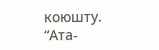коюшту. “Ата-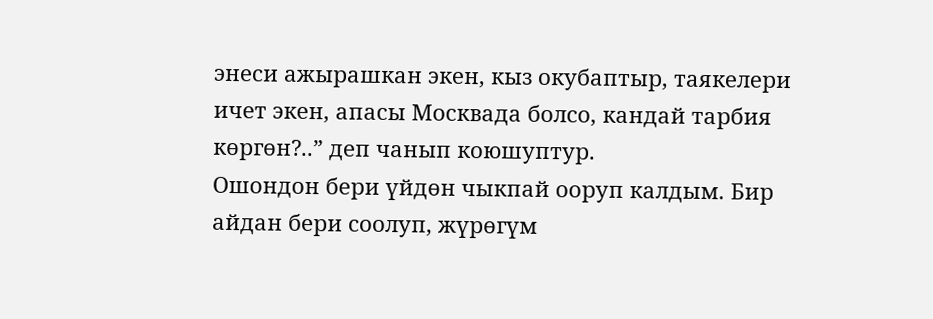энеси ажырашкан экен, кыз окубаптыр, таякелери ичет экен, апасы Москвада болсо, кандай тарбия көргөн?..” деп чанып коюшуптур.
Ошондон бери үйдөн чыкпай ооруп калдым. Бир айдан бери соолуп, жүрөгүм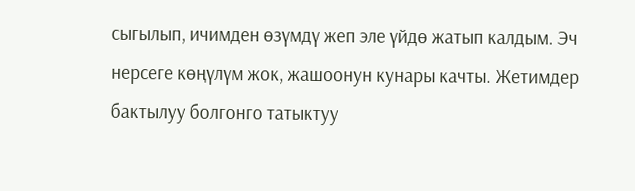сыгылып, ичимден өзүмдү жеп эле үйдө жатып калдым. Эч нерсеге көңүлүм жок, жашоонун кунары качты. Жетимдер бактылуу болгонго татыктуу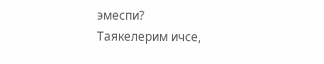эмеспи?
Таякелерим ичсе,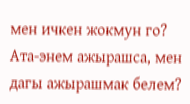мен ичкен жокмун го? Ата-энем ажырашса, мен дагы ажырашмак белем?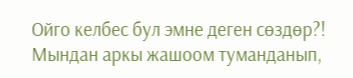Ойго келбес бул эмне деген сөздөр?! Мындан аркы жашоом туманданып,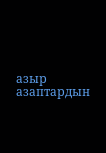азыр азаптардын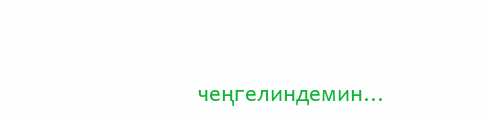чеңгелиндемин...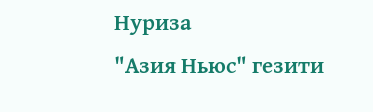Нуриза
"Азия Ньюс" гезити